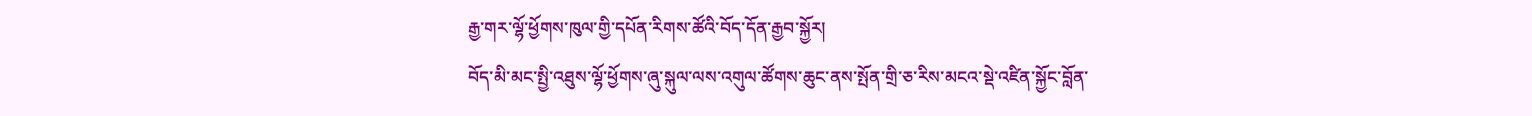རྒྱ་གར་ལྷོ་ཕྱོགས་ཁུལ་གྱི་དཔོན་རིགས་ཚོའི་བོད་དོན་རྒྱབ་སྐྱོར།
བོད་མི་མང་སྤྱི་འཐུས་ལྷོ་ཕྱོགས་ཞུ་སྐུལ་ལས་འགུལ་ཚོགས་ཆུང་ནས་སྤོན་གྲི་ཅ་རིས་མངའ་སྡེ་འཛིན་སྐྱོང་བློན་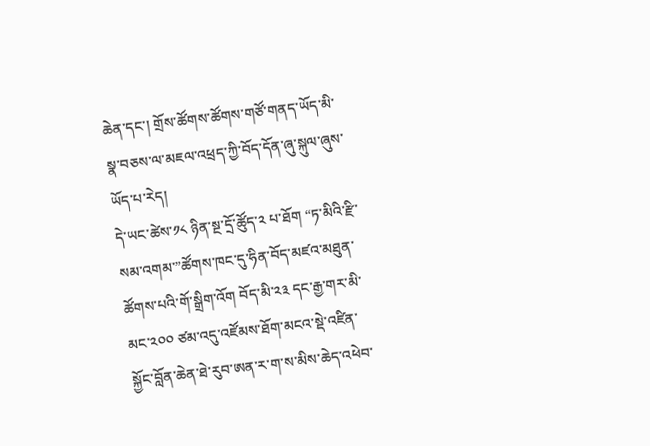ཆེན་དང་། གྲོས་ཚོགས་ཚོགས་གཙོ་གནད་ཡོད་མི་སྣ་བཅས་ལ་མཇལ་འཕྲད་ཀྱི་བོད་དོན་ཞུ་སྐུལ་ཞུས་ཡོད་པ་རེད།
དེ་ཡང་ཚེས་༡༨ ཉིན་སྔ་དྲོ་ཚོུད་༢ པ་ཐོག “ཏ་མིའི་རྫི་སམ་འགམ་”ཚོགས་ཁང་དུ་ཧིན་བོད་མཛའ་མཐུན་ཚོགས་པའི་གོ་སྒྲིག་འོག བོད་མི་༢༣ དང་རྒྱ་གར་མི་མང་༢༠༠ ཙམ་འདུ་འཛོམས་ཐོག་མངའ་སྡེ་འཛིན་སྐྱོང་བློན་ཆེན་ཐེ་རུབ་ཨན་ར་ག་ས་མིས་ཆེད་འཕེབ་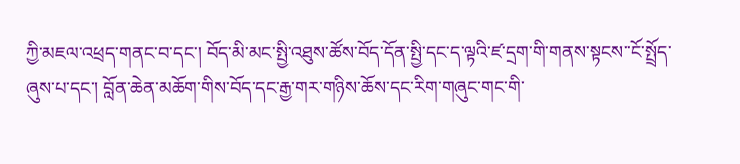ཀྱི་མཇལ་འཕྲད་གནང་བ་དང་། བོད་མི་མང་སྤྱི་འཐུས་ཚོས་བོད་དོན་སྤྱི་དང་ད་ལྟའི་ཛ་དྲག་གི་གནས་སྟངས་་ངོ་སྤྲོད་ཞུས་པ་དང་། བློན་ཆེན་མཆོག་གིས་བོད་དང་རྒྱ་གར་གཉིས་ཆོས་དང་རིག་གཞུང་གང་གི་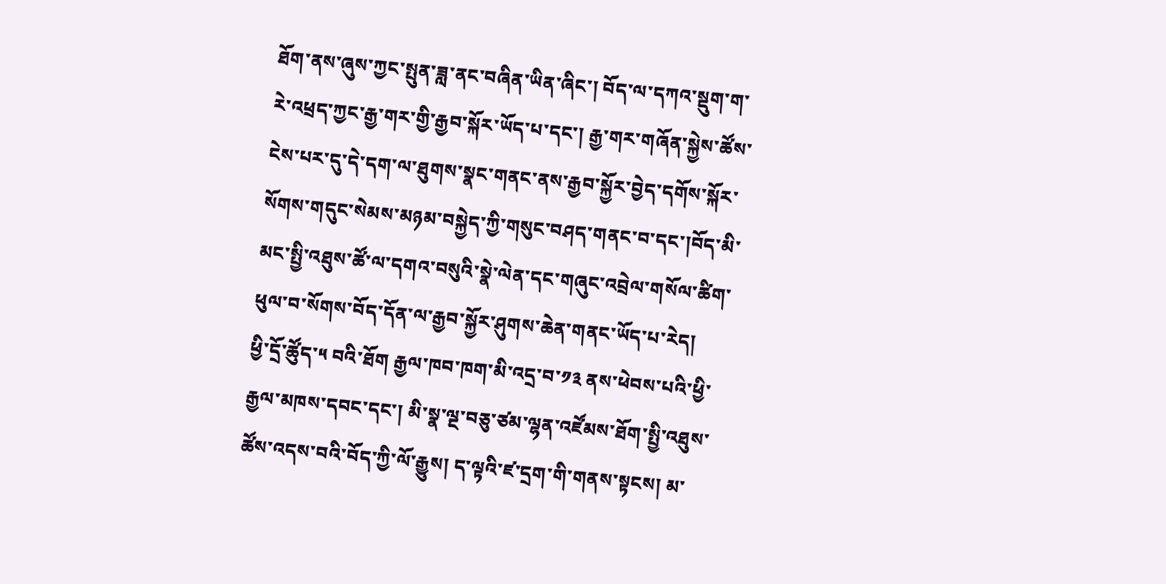ཐོག་ནས་ཞུས་ཀྱང་སྤུན་ཟླ་ནང་བཞིན་ཡིན་ཞིང་། བོད་ལ་དཀའ་སྡུག་ག་རེ་འཕྲད་ཀྱང་རྒྱ་གར་གྱི་རྒྱབ་སྐོར་ཡོད་པ་དང་། རྒྱ་གར་གཞོན་སྐྱེས་ཚོས་ངེས་པར་དུ་དེ་དག་ལ་ཐུགས་སྣང་གནང་ནས་རྒྱབ་སྐྱོར་བྱེད་དགོས་སྐོར་སོགས་གདུང་སེམས་མཉམ་བསྐྱེད་ཀྱི་གསུང་བཤད་གནང་བ་དང་།བོད་མི་མང་སྤྱི་འཐུས་ཚོ་ལ་དགའ་བསུའི་སྣེ་ལེན་དང་གཞུང་འབྲེལ་གསོལ་ཚིག་ཕུལ་བ་སོགས་བོད་དོན་ལ་རྒྱབ་སྐྱོར་ཤུགས་ཆེན་གནང་ཡོད་པ་རེད།
ཕྱི་དྲོ་ཚོུད་༥ བའི་ཐོག རྒྱལ་ཁབ་ཁག་མི་འདྲ་བ་༡༣ ནས་ཕེབས་པའི་ཕྱི་རྒྱལ་མཁས་དབང་དང་། མི་སྣ་ལྔ་བཅུ་ཙམ་ལྷན་འཛོམས་ཐོག་སྤྱི་འཐུས་ཚོས་འདས་བའི་བོད་ཀྱི་ལོ་རྒྱུས། ད་ལྟའི་ཛ་དྲག་གི་གནས་སྟངས། མ་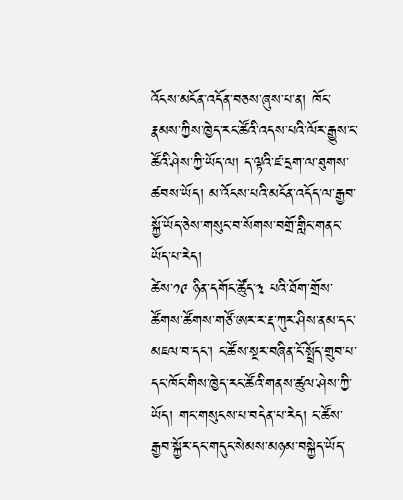འོངས་མངོན་འདོན་བཅས་ཞུས་པ་ན། ཁོང་རྣམས་ཀྱིས་ཁྱེད་རང་ཚོའི་འདས་པའི་ལོར་རྒྱུས་ང་ཚོའི་ཤེས་ཀྱི་ཡོད་ལ། ད་ལྟའི་ཛ་དྲག་ལ་ཐུགས་ཚབས་ཡོད། མ་འོངས་པའི་མངོན་འདོད་ལ་རྒྱབ་སྐྱོ་ཡོད་ཅེས་གསུང་བ་སོགས་བགྲོ་གླིང་གནང་ཡོད་པ་རེད།
ཚེས་༡༩ ཉིན་དགོང་ཚོུད་༣ པའི་ཐོག་གྲོས་ཚོགས་ཚོགས་གཙོ་ཨར་ར་རྡ་ཀུར་ཤིས་ནམ་དང་མཇལ་བ་དང་། ང་ཚོས་སྔར་བཞིན་ངོ་སྤྲོད་གྲུབ་པ་དང་ཁོང་གིས་ཁྱེད་རང་ཚོའི་གནས་ཚུལ་ཤེས་ཀྱི་ཡོད། གང་གསུངས་པ་བདེན་པ་རེད། ང་ཚོས་རྒྱབ་སྐྱོར་དང་གདུང་སེམས་མཉམ་བསྐྱེད་ཡོད་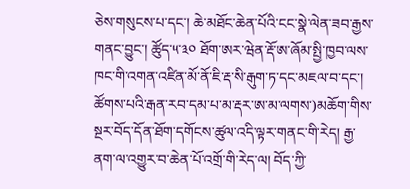ཅེས་གསུངས་པ་དང་། ཆེ་མཐོང་ཆེན་པོའི་ངང་སྣེ་ལེན་ཟབ་རྒྱས་གནང་བྱུང་། ཚོུད་༥་༣༠ ཐོག་ཨར་ཝེན་རྡོ་ཨ་ཞོམ་སྤྱི་ཁྱབ་ལས་ཁང་གི་འགན་འཛིན་མོ་ནོ་ཇི་རྡ་སི་རྒུག་ཏ་དང་མཇལ་བ་དང་། ཚོགས་པའི་རྒན་རབ་དམ་པ་མ་རྡར་ཨ་མ་ལགས་)མཆོག་གིས་སྔར་བོད་དོན་ཐོག་དགོངས་ཚུལ་འདི་ལྟར་གནང་གི་རེད། རྒྱ་ནག་ལ་འགྱུར་བ་ཆེན་པོ་འགྲོ་གི་རེད་ལ། བོད་ཀྱི་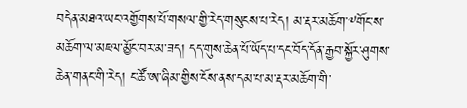བདེན་མཐའ་ཡང་འགྱོགས་པོ་གསལ་གྱི་རེད་གསུངས་པ་རེད། མ་རྡར་མཆོག་༸གོང་ས་མཆོག་ལ་མཇལ་མྱོང་བར་མ་ཟད། དད་གུས་ཆེན་པོ་ཡོད་པ་དང་བོད་དོན་རྒྱབ་སྐྱོར་ཤུགས་ཆེན་གནང་གི་རེད། ང་ཚོ་ཨ་ཞིམ་གྱིས་ངོས་ནས་དམ་པ་མ་རྡར་མཆོག་གི་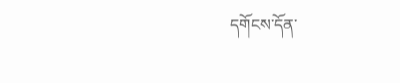དགོངས་དོན་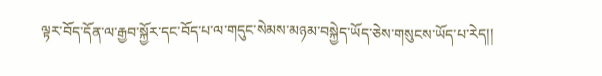ལྟར་བོད་དོན་ལ་རྒྱབ་སྐྱོར་དང་བོད་པ་ལ་གདུང་སེམས་མཉམ་བསྐྱེད་ཡོད་ཅེས་གསུངས་ཡོད་པ་རེད།།